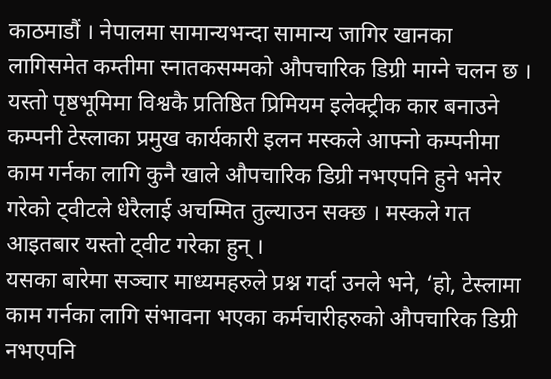काठमाडौं । नेपालमा सामान्यभन्दा सामान्य जागिर खानका लागिसमेत कम्तीमा स्नातकसम्मको औपचारिक डिग्री माग्ने चलन छ । यस्तो पृष्ठभूमिमा विश्वकै प्रतिष्ठित प्रिमियम इलेक्ट्रीक कार बनाउने कम्पनी टेस्लाका प्रमुख कार्यकारी इलन मस्कले आफ्नो कम्पनीमा काम गर्नका लागि कुनै खाले औपचारिक डिग्री नभएपनि हुने भनेर गरेको ट्वीटले धेरैलाई अचम्मित तुल्याउन सक्छ । मस्कले गत आइतबार यस्तो ट्वीट गरेका हुन् ।
यसका बारेमा सञ्चार माध्यमहरुले प्रश्न गर्दा उनले भने, ‘हो, टेस्लामा काम गर्नका लागि संभावना भएका कर्मचारीहरुको औपचारिक डिग्री नभएपनि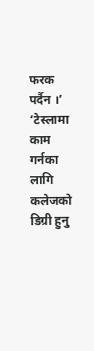फरक पर्दैन ।’
‘टेस्लामा काम गर्नका लागि कलेजको डिग्री हुनु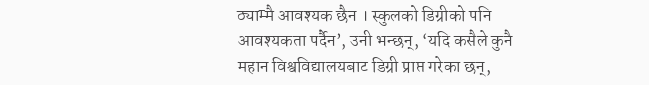ठ्याम्मै आवश्यक छैन । स्कुलको डिग्रीको पनि आवश्यकता पर्दैन’, उनी भन्छन्, ‘यदि कसैले कुनै महान विश्वविद्यालयबाट डिग्री प्राप्त गरेका छन्,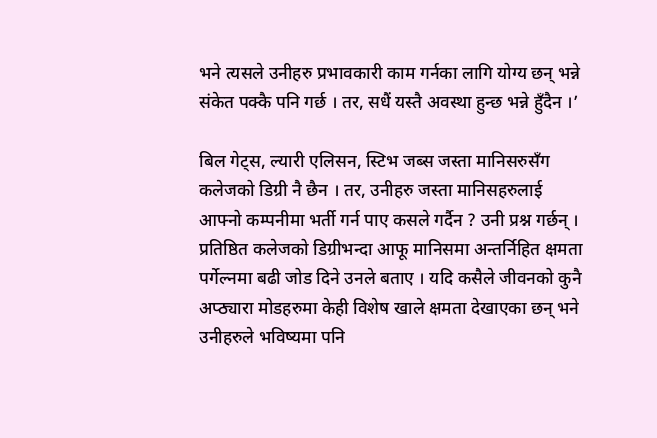भने त्यसले उनीहरु प्रभावकारी काम गर्नका लागि योग्य छन् भन्ने संकेत पक्कै पनि गर्छ । तर, सधैं यस्तै अवस्था हुन्छ भन्ने हुँदैन ।’

बिल गेट्स, ल्यारी एलिसन, स्टिभ जब्स जस्ता मानिसरुसँग कलेजको डिग्री नै छैन । तर, उनीहरु जस्ता मानिसहरुलाई आफ्नो कम्पनीमा भर्ती गर्न पाए कसले गर्दैन ? उनी प्रश्न गर्छन् ।
प्रतिष्ठित कलेजको डिग्रीभन्दा आफू मानिसमा अन्तर्निहित क्षमता पर्गेल्नमा बढी जोड दिने उनले बताए । यदि कसैले जीवनको कुनै अप्ठ्यारा मोडहरुमा केही विशेष खाले क्षमता देखाएका छन् भने उनीहरुले भविष्यमा पनि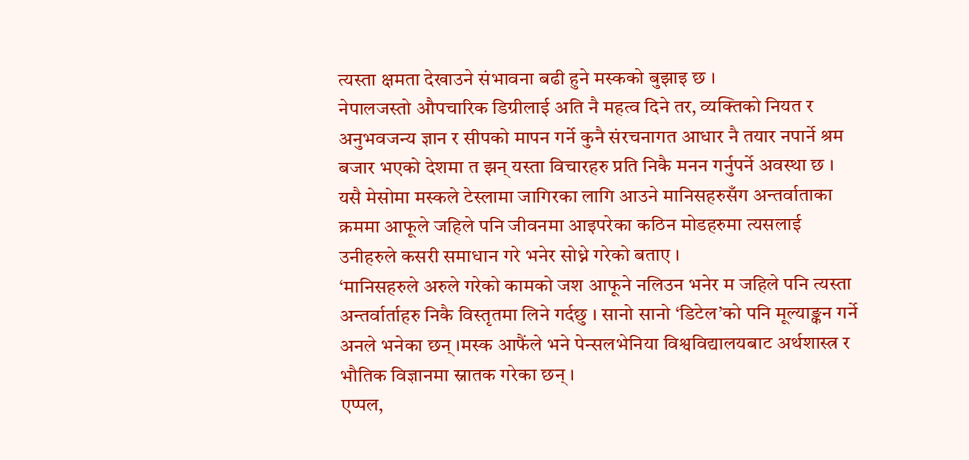त्यस्ता क्षमता देखाउने संभावना बढी हुने मस्कको बुझाइ छ ।
नेपालजस्तो औपचारिक डिग्रीलाई अति नै महत्व दिने तर, व्यक्तिको नियत र अनुभवजन्य ज्ञान र सीपको मापन गर्ने कुनै संरचनागत आधार नै तयार नपार्ने श्रम बजार भएको देशमा त झन् यस्ता विचारहरु प्रति निकै मनन गर्नुपर्ने अवस्था छ ।
यसै मेसोमा मस्कले टेस्लामा जागिरका लागि आउने मानिसहरुसँग अन्तर्वाताका क्रममा आफूले जहिले पनि जीवनमा आइपरेका कठिन मोडहरुमा त्यसलाई उनीहरुले कसरी समाधान गरे भनेर सोध्ने गरेको बताए ।
‘मानिसहरुले अरुले गरेको कामको जश आफूने नलिउन भनेर म जहिले पनि त्यस्ता अन्तर्वार्ताहरु निकै विस्तृतमा लिने गर्दछु । सानो सानो ‘डिटेल’को पनि मूल्याङ्कन गर्ने अनले भनेका छन् ।मस्क आफैंले भने पेन्सलभेनिया विश्वविद्यालयबाट अर्थशास्त्र र भौतिक विज्ञानमा स्नातक गरेका छन् ।
एप्पल,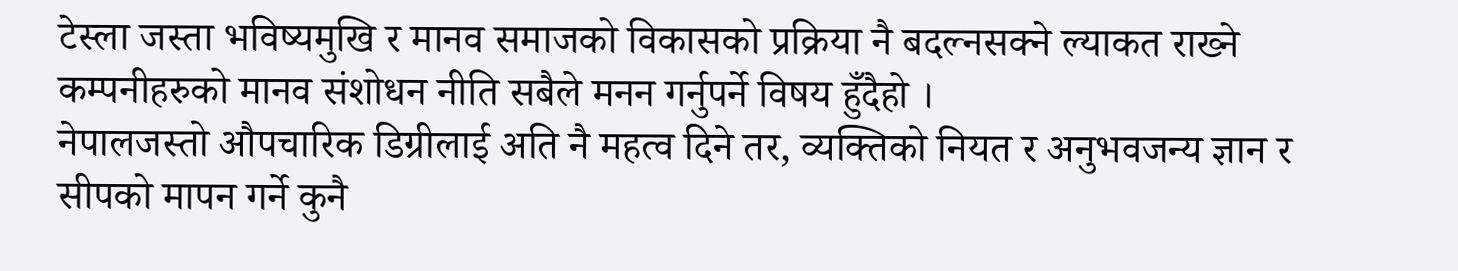टेस्ला जस्ता भविष्यमुखि र मानव समाजको विकासको प्रक्रिया नै बदल्नसक्ने ल्याकत राख्ने कम्पनीहरुको मानव संशोधन नीति सबैले मनन गर्नुपर्ने विषय हुँदैहो ।
नेपालजस्तो औपचारिक डिग्रीलाई अति नै महत्व दिने तर, व्यक्तिको नियत र अनुभवजन्य ज्ञान र सीपको मापन गर्ने कुनै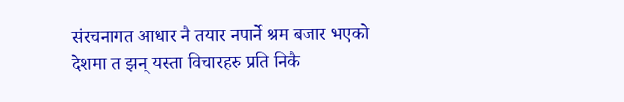संरचनागत आधार नै तयार नपार्ने श्रम बजार भएको देशमा त झन् यस्ता विचारहरु प्रति निकै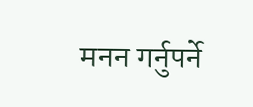मनन गर्नुपर्ने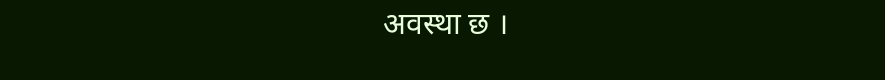अवस्था छ ।